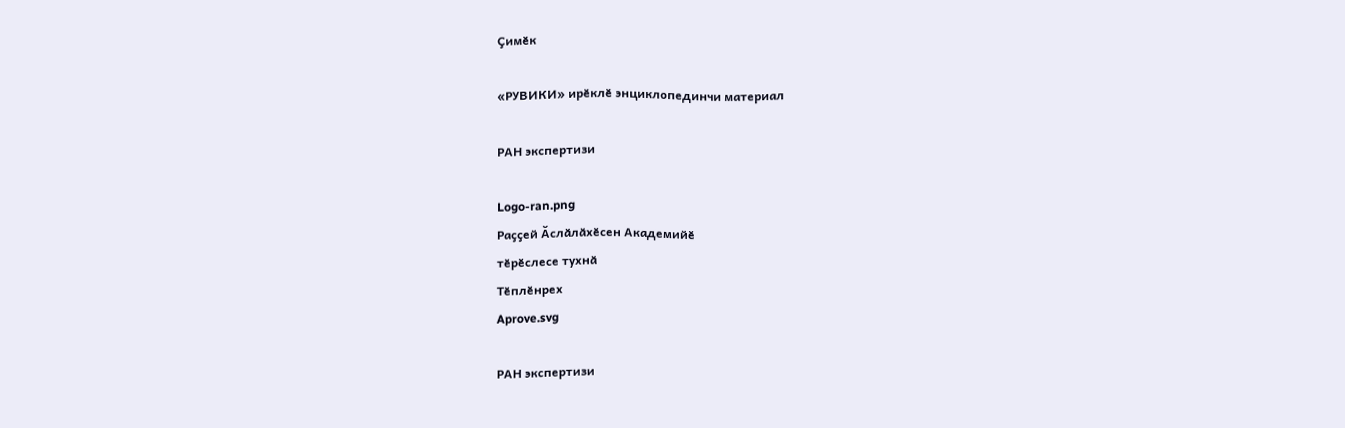Ҫимӗк

«РУВИКИ» ирӗклӗ энциклопединчи материал

РАН экспертизи

Logo-ran.png
Раҫҫей Ӑслӑлӑхӗсен Академийӗ
тӗрӗслесе тухнӑ
Тӗплӗнрех
Aprove.svg

РАН экспертизи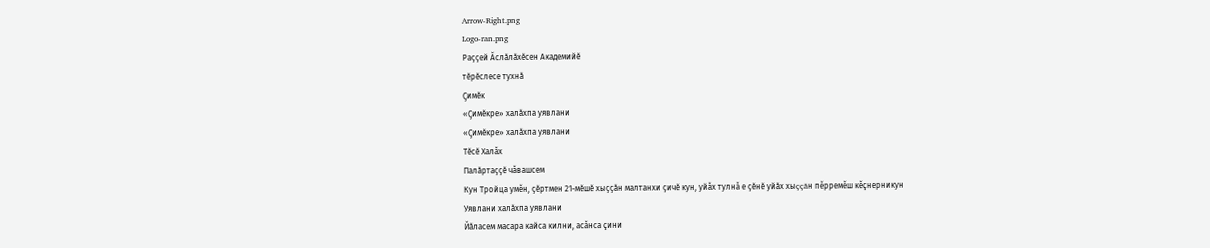Arrow-Right.png
Logo-ran.png
Раҫҫей Ӑслӑлӑхӗсен Академийӗ
тӗрӗслесе тухнӑ
Ҫимӗк
«Ҫимӗкре» халӑхпа уявлани
«Ҫимӗкре» халӑхпа уявлани
Тӗсӗ Халăх
Палӑртаҫҫӗ чăвашсем
Кун Тройца умĕн, ҫӗртмен 21-мӗшӗ хыҫҫӑн малтанхи ҫичӗ кун, уйăх тулнă е ҫӗнӗ уйӑх хыççăн пĕрремĕш кĕçнерникун
Уявлани халӑхпа уявлани
Йӑласем масара кайса килни, асăнса çини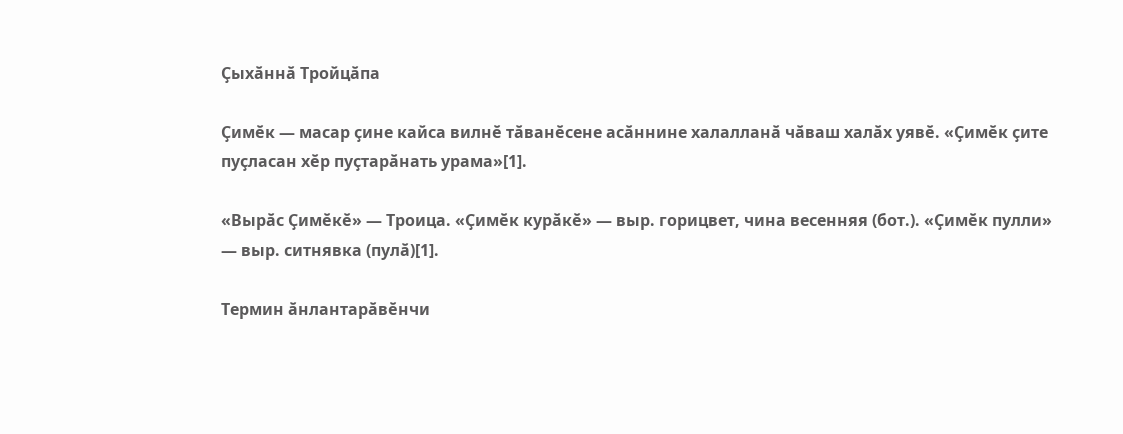Ҫыхӑннӑ Тройцӑпа

Ҫимӗк — масар ҫине кайса вилнӗ тӑванӗсене асӑннине халалланӑ чӑваш халӑх уявӗ. «Ҫимӗк ҫите пуҫласан хӗр пуҫтарӑнать урама»[1].

«Вырӑс Ҫимӗкӗ» — Троица. «Ҫимӗк курӑкӗ» — выр. горицвет, чина весенняя (бот.). «Ҫимӗк пулли» — выр. cитнявка (пулӑ)[1].

Термин ӑнлантарӑвӗнчи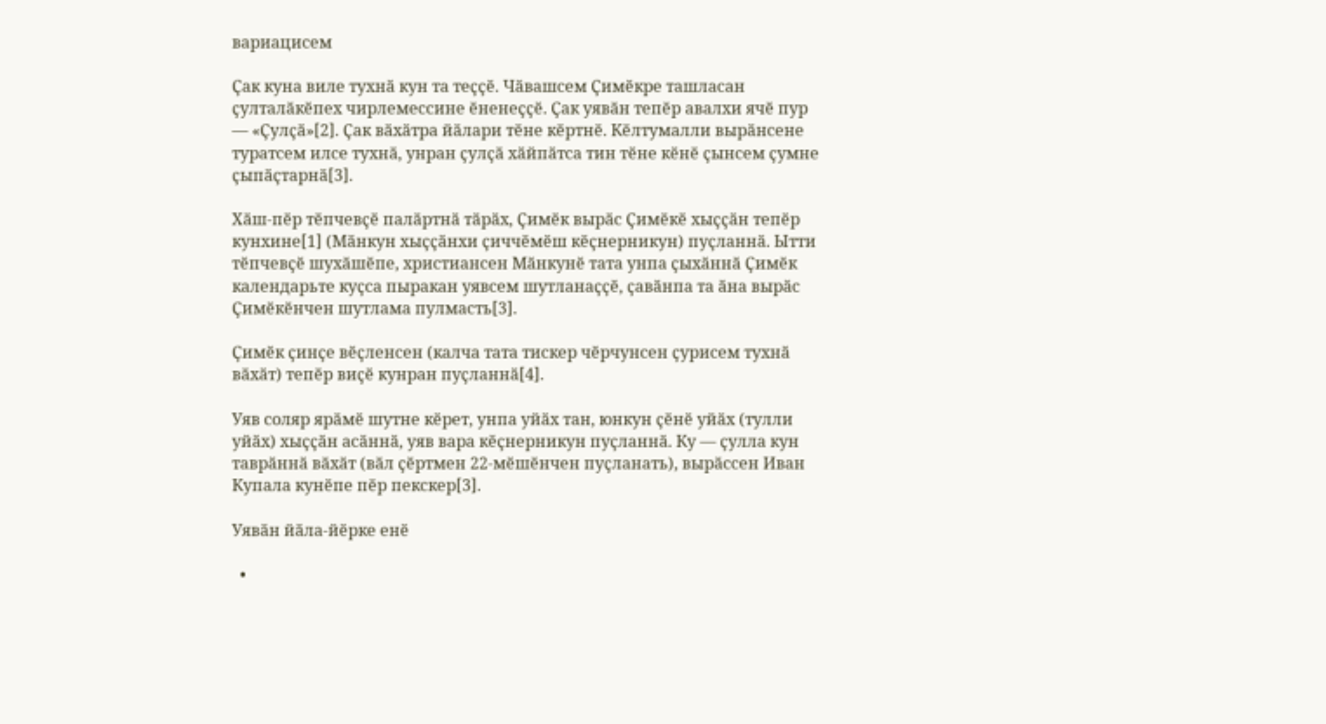вариацисем

Ҫак куна виле тухнӑ кун та теҫҫӗ. Чӑвашсем Ҫимӗкре ташласан ҫулталӑкӗпех чирлемессине ӗненеҫҫӗ. Ҫак уявӑн тепӗр авалхи ячӗ пур — «Ҫулҫӑ»[2]. Ҫак вӑхӑтра йӑлари тӗне кӗртнӗ. Кӗлтумалли вырӑнсене туратсем илсе тухнӑ, унран ҫулҫӑ хӑйпӑтса тин тӗне кӗнӗ ҫынсем ҫумне ҫыпӑҫтарнӑ[3].

Хӑш-пӗр тӗпчевҫӗ палӑртнӑ тӑрӑх, Ҫимӗк вырӑс Ҫимӗкӗ хыҫҫӑн тепӗр кунхине[1] (Мӑнкун хыҫҫӑнхи ҫиччӗмӗш кӗҫнерникун) пуҫланнӑ. Ытти тӗпчевҫӗ шухӑшӗпе, христиансен Мӑнкунӗ тата унпа ҫыхӑннӑ Ҫимӗк календарьте куҫса пыракан уявсем шутланаҫҫӗ, ҫавӑнпа та ӑна вырӑс Ҫимӗкӗнчен шутлама пулмасть[3].

Ҫимӗк ҫинҫе вӗҫленсен (калча тата тискер чӗрчунсен ҫурисем тухнӑ вӑхӑт) тепӗр виҫӗ кунран пуҫланнӑ[4].

Уяв соляр ярӑмӗ шутне кӗрет, унпа уйӑх тан, юнкун ҫӗнӗ уйӑх (тулли уйӑх) хыҫҫӑн асӑннӑ, уяв вара кӗҫнерникун пуҫланнӑ. Ку — ҫулла кун таврӑннӑ вӑхӑт (вӑл ҫӗртмен 22-мӗшӗнчен пуҫланать), вырӑссен Иван Купала кунӗпе пӗр пекскер[3].

Уявӑн йӑла-йӗрке енӗ

  •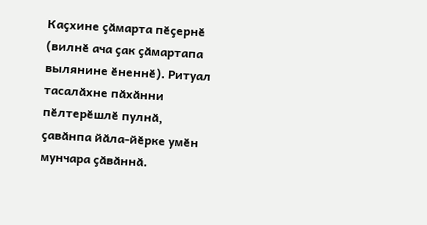Каҫхине ҫӑмарта пӗҫернӗ (вилнӗ ача ҫак ҫӑмартапа вылянине ӗненнӗ). Ритуал тасалӑхне пӑхӑнни пӗлтерӗшлӗ пулнӑ, ҫавӑнпа йӑла-йӗрке умӗн мунчара ҫӑвӑннӑ.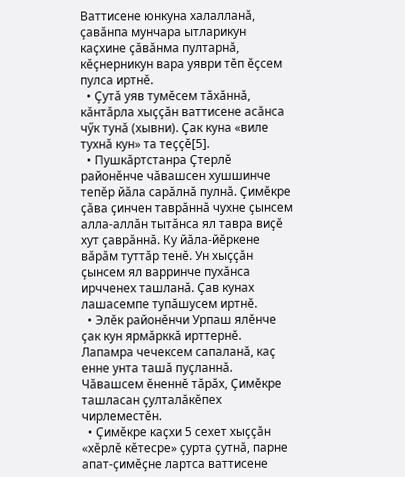Ваттисене юнкуна халалланӑ, ҫавӑнпа мунчара ытларикун каҫхине ҫӑвӑнма пултарнӑ, кӗҫнерникун вара уяври тӗп ӗҫсем пулса иртнӗ.
  • Ҫутӑ уяв тумӗсем тӑхӑннӑ, кӑнтӑрла хыҫҫӑн ваттисене асӑнса чӳк тунӑ (хывни). Ҫак куна «виле тухнӑ кун» та теҫҫӗ[5].
  • Пушкӑртстанра Ҫтерлӗ районӗнче чӑвашсен хушшинче тепӗр йӑла сарӑлнӑ пулнӑ. Ҫимӗкре ҫӑва ҫинчен таврӑннӑ чухне ҫынсем алла-аллӑн тытӑнса ял тавра виҫӗ хут ҫаврӑннӑ. Ку йӑла-йӗркене вӑрӑм туттӑр тенӗ. Ун хыҫҫӑн ҫынсем ял варринче пухӑнса ирчченех ташланӑ. Ҫав кунах лашасемпе тупӑшусем иртнӗ.
  • Элӗк районӗнчи Урпаш ялӗнче ҫак кун ярмӑрккӑ ирттернӗ. Лапамра чечексем сапаланӑ, каҫ енне унта ташӑ пуҫланнӑ. Чӑвашсем ӗненнӗ тӑрӑх, Ҫимӗкре ташласан ҫулталӑкӗпех чирлеместӗн.
  • Ҫимӗкре каҫхи 5 сехет хыҫҫӑн «хӗрлӗ кӗтесре» ҫурта ҫутнӑ, парне апат-ҫимӗҫне лартса ваттисене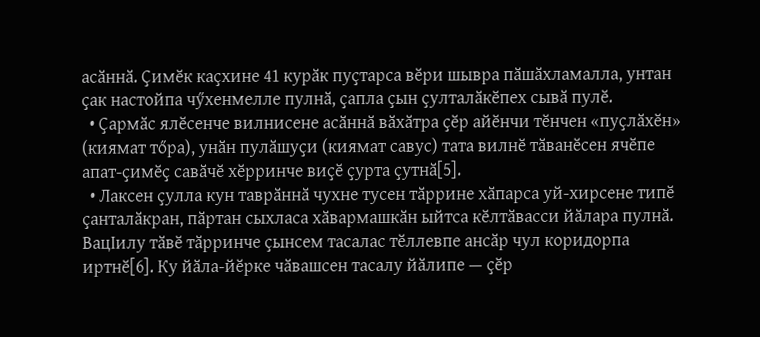асӑннӑ. Ҫимӗк каҫхине 41 курӑк пуҫтарса вӗри шывра пӑшӑхламалла, унтан ҫак настойпа чӳхенмелле пулнӑ, ҫапла ҫын ҫулталӑкӗпех сывӑ пулӗ.
  • Ҫармӑс ялӗсенче вилнисене асӑннӑ вӑхӑтра ҫӗр айӗнчи тӗнчен «пуҫлӑхӗн» (киямат тőра), унӑн пулӑшуҫи (киямат савус) тата вилнӗ тӑванӗсен ячӗпе апат-ҫимӗҫ савӑчӗ хӗрринче виҫӗ ҫурта ҫутнӑ[5].
  • Лаксен ҫулла кун таврӑннӑ чухне тусен тӑррине хӑпарса уй-хирсене типӗ ҫанталӑкран, пӑртан сыхласа хӑвармашкӑн ыйтса кӗлтӑвасси йӑлара пулнӑ. ВацIилу тӑвӗ тӑрринче ҫынсем тасалас тӗллевпе ансӑр чул коридорпа иртнӗ[6]. Ку йӑла-йӗрке чӑвашсен тасалу йӑлипе — ҫӗр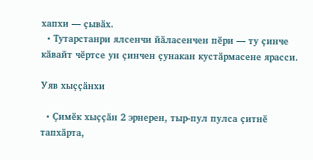хапхи — ҫывӑх.
  • Тутарстанри ялсенчи йӑласенчен пӗри — ту ҫинче кӑвайт чӗртсе ун ҫинчен ҫунакан кустӑрмасене ярасси.

Уяв хыҫҫӑнхи

  • Ҫимӗк хыҫҫӑн 2 эрнерен, тыр-пул пулса ҫитнӗ тапхӑрта,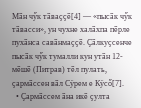Мӑн чӳк тӑваҫҫӗ[4] — «пысӑк чӳк тӑвасси», ун чухне халӑхпа пӗрле пухӑнса савӑнмаҫҫӗ. Ҫӑлкуҫсенче пысӑк чӳк тумалли кун утӑн 12-мӗшӗ (Питрав) тӗл пулать, ҫармӑссен вӑл Сÿрем е Кÿсő[7].
  • Ҫармӑссем ӑна икӗ ҫулта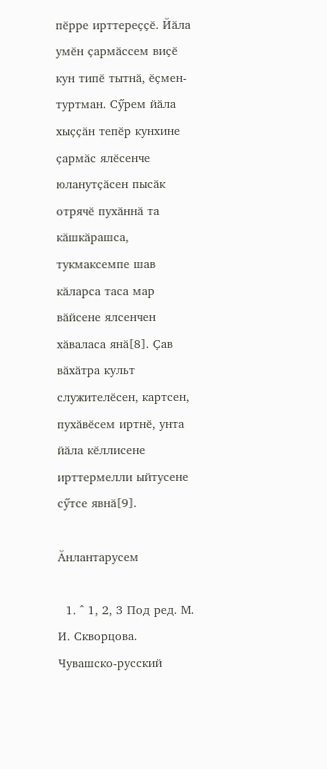пӗрре ирттереҫҫӗ. Йӑла умӗн ҫармӑссем виҫӗ кун типӗ тытнӑ, ӗҫмен-туртман. Сӳрем йӑла хыҫҫӑн тепӗр кунхине ҫармӑс ялӗсенче юланутҫӑсен пысӑк отрячӗ пухӑннӑ та кӑшкӑрашса, тукмаксемпе шав кӑларса таса мар вӑйсене ялсенчен хӑваласа янӑ[8]. Ҫав вӑхӑтра культ служителӗсен, картсен, пухӑвӗсем иртнӗ, унта йӑла кӗллисене ирттермелли ыйтусене сӳтсе явнӑ[9].

Ӑнлантарусем

  1. ^ 1, 2, 3 Под ред. М. И. Скворцова. Чувашско-русский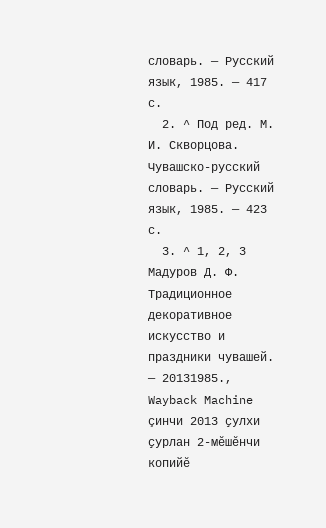словарь. — Русский язык, 1985. — 417 с.
  2. ^ Под ред. М. И. Скворцова. Чувашско-русский словарь. — Русский язык, 1985. — 423 с.
  3. ^ 1, 2, 3 Мадуров Д. Ф. Традиционное декоративное искусство и праздники чувашей. — 20131985., Wayback Machine çинчи 2013 ҫулхи ҫурлан 2-мӗшӗнчи копийӗ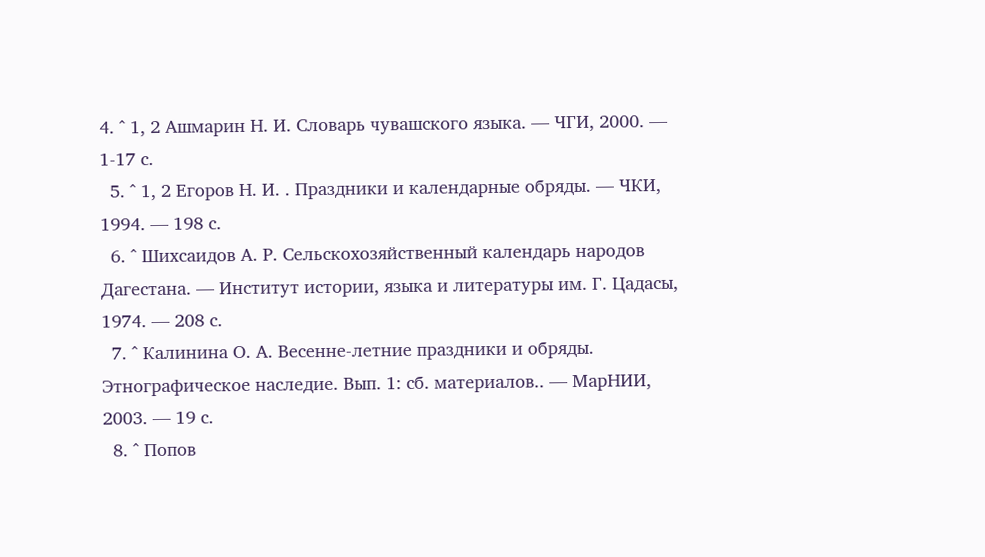4. ^ 1, 2 Ашмарин Н. И. Словарь чувашского языка. — ЧГИ, 2000. — 1-17 с.
  5. ^ 1, 2 Егоров Н. И. . Праздники и календарные обряды. — ЧКИ, 1994. — 198 с.
  6. ^ Шихсаидов А. Р. Сельскохозяйственный календарь народов Дагестана. — Институт истории, языка и литературы им. Г. Цадасы, 1974. — 208 с.
  7. ^ Калинина О. А. Весенне-летние праздники и обряды. Этнографическое наследие. Вып. 1: сб. материалов.. — МарНИИ, 2003. — 19 с.
  8. ^ Попов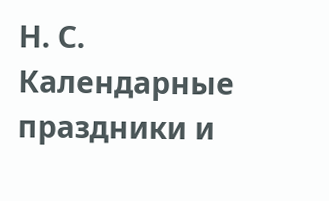Н. С. Календарные праздники и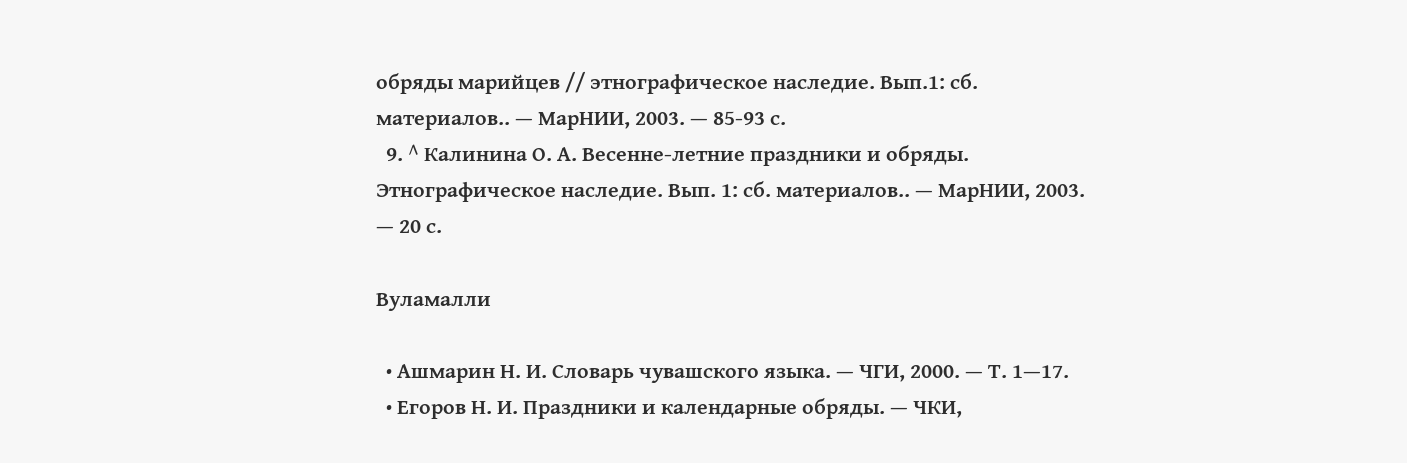обряды марийцев // этнографическое наследие. Вып.1: сб. материалов.. — МарНИИ, 2003. — 85-93 с.
  9. ^ Калинина О. А. Весенне-летние праздники и обряды. Этнографическое наследие. Вып. 1: сб. материалов.. — МарНИИ, 2003. — 20 с.

Вуламалли

  • Ашмарин Н. И. Словарь чувашского языка. — ЧГИ, 2000. — Т. 1—17.
  • Егоров Н. И. Праздники и календарные обряды. — ЧКИ,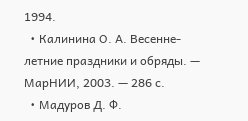1994.
  • Калинина О. А. Весенне-летние праздники и обряды. — МарНИИ, 2003. — 286 с.
  • Мадуров Д. Ф.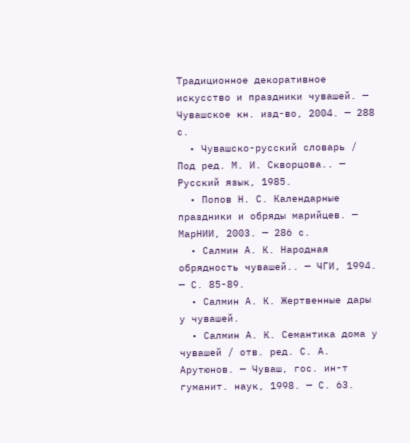Традиционное декоративное искусство и праздники чувашей. — Чувашское кн. изд-во, 2004. — 288 с.
  • Чувашско-русский словарь / Под ред. М. И. Скворцова.. — Русский язык, 1985.
  • Попов Н. С. Календарные праздники и обряды марийцев. — МарНИИ, 2003. — 286 с.
  • Салмин А. К. Народная обрядность чувашей.. — ЧГИ, 1994. — С. 85-89.
  • Салмин А. К. Жертвенные дары у чувашей.
  • Салмин А. К. Семантика дома у чувашей / отв. ред. С. А. Арутюнов. — Чуваш, гос. ин-т гуманит. наук, 1998. — С. 63.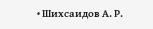• Шихсаидов А. Р.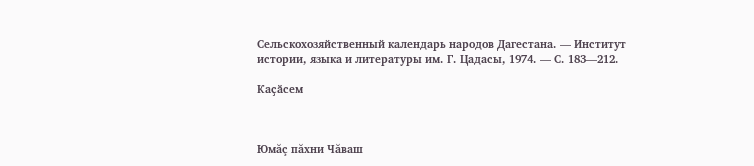Сельскохозяйственный календарь народов Дагестана. — Институт истории, языка и литературы им. Г. Цадасы, 1974. — С. 183—212.

Каҫӑсем



Юмăç пăхни Чăваш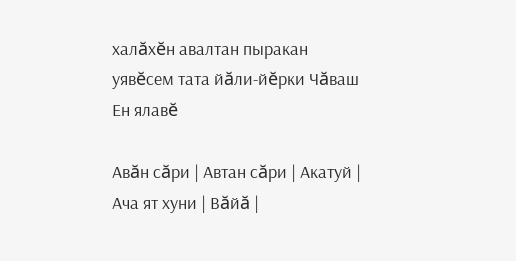халăхĕн авалтан пыракан уявĕсем тата йăли-йĕрки Чăваш Ен ялавĕ

Авăн сăри | Автан сăри | Акатуй | Ача ят хуни | Вăйă |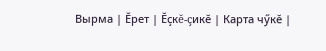Вырма | Ĕрет | Ĕçкĕ-çикĕ | Карта чӳкĕ |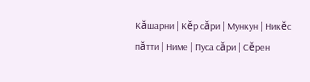Кăшарни | Кĕр сăри | Мункун | Никĕс пăтти | Ниме | Пуса сăри | Сĕрен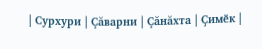| Сурхури | Çăварни | Çăнăхта | Ҫимӗк |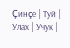Çинçе | Туй | Улах | Учук |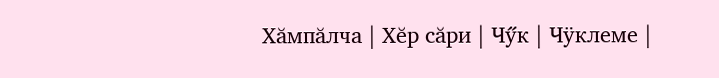Хăмпăлча | Хĕр сăри | Чӳк | Чÿклеме |